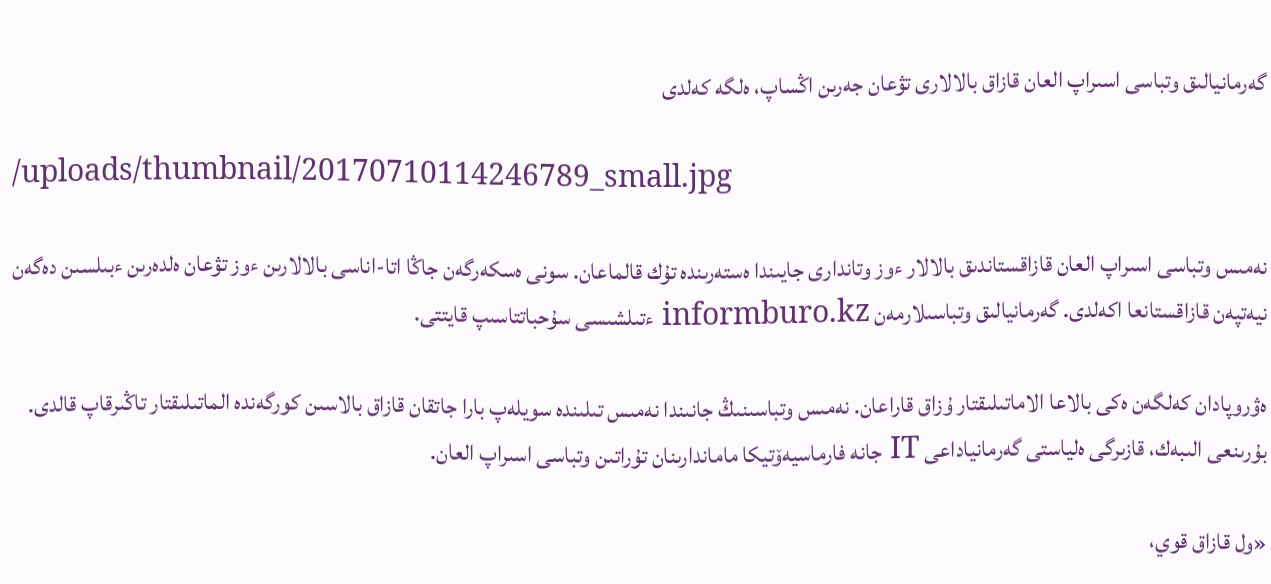گەرمانيالىق وتباسى اسىراپ العان قازاق بالالارى تۋعان جەرىن اڭساپ، ەلگە كەلدى

/uploads/thumbnail/20170710114246789_small.jpg

نەمىس وتباسى اسىراپ العان قازاقستاندىق بالالار ءوز وتاندارى جايىندا ەستەرىندە تۇك قالماعان. سونى ەسكەرگەن جاڭا اتا-اناسى بالالارىن ءوز تۋعان ەلدەرىن ءبىلسىن دەگەن نيەتپەن قازاقستانعا اكەلدى. گەرمانيالىق وتباسىلارمەن informburo.kz ءتىلشىسى سۇحباتتاسىپ قايتتى.

ەۋروپادان كەلگەن ەكى بالاعا الاماتىلىقتار ۇزاق قاراعان. نەمىس وتباسىنىڭ جانىندا نەمىس تىلىندە سويلەپ بارا جاتقان قازاق بالاسىن كورگەندە الماتىلىقتار تاڭىرقاپ قالدى. بۇرىنعى الىبەك، قازىرگى ەلياستى گەرمانياداعى IT جانە فارماسيەۆتيكا ماماندارىنان تۇراتىن وتباسى اسىراپ العان.

«ول قازاق قوي،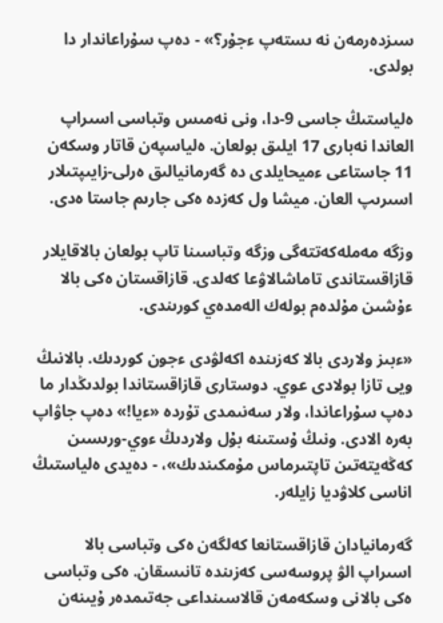سىزدەرمەن نە ىستەپ ءجۇر؟» - دەپ سۇراعاندار دا بولدى.

ەلياستىڭ جاسى 9-دا، ونى نەمىس وتباسى اسىراپ العاندا نەبارى 17 ايلىق بولعان. ەلياسپەن قاتار وسكەن 11 جاستاعى ءميحايلدى دە گەرمانيالىق ەرلى-زايىپتىلار اسىرىپ العان. ميشا ول كەزدە ەكى جارىم جاستا ەدى.

وزگە مەملەكەتتەگى وزگە وتباسىنا تاپ بولعان بالاقايلار  قازاقستاندى تاماشالاۋعا كەلدى. قازاقستان ەكى بالا ءۇشىن مۇلدەم بولەك الەمدەي كورىندى.

«ءبىز ولاردى بالا كەزىندە اكەلۋدى ءجون كوردىك. بالانىڭ ويى تازا بولادى عوي. دوستارى قازاقستاندا بولدىڭدار ما دەپ سۇراعاندا، ولار سەنىمدى تۇردە «ءيا!» دەپ جاۋاپ بەرە الادى. ونىڭ ۇستىنە بۇل ولاردىڭ ءوي-ورىسىن كەڭەيتەتىن تاپتىرماس مۇمكىندىك»، - دەيدى ەلياستىڭ اناسى كلاۋديا زايلەر.

گەرمانيادان قازاقستانعا كەلگەن ەكى وتباسى بالا اسىراپ الۋ پروسەسى كەزىندە تانىسقان. ەكى وتباسى ەكى بالانى وسكەمەن قالاسىنداعى جەتىمدەر ۇيىنەن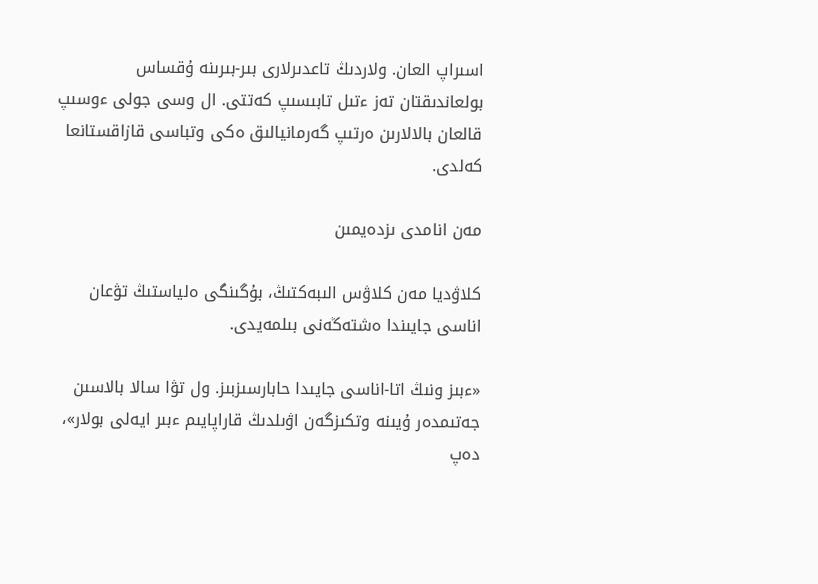اسىراپ العان. ولاردىڭ تاعدىرلارى بىر-بىرىنە ۇقساس بولعاندىقتان تەز ءتىل تابىسىپ كەتتى. ال وسى جولى ءوسىپ قالعان بالالارىن ەرتىپ گەرمانيالىق ەكى وتباسى قازاقستانعا كەلدى.

مەن انامدى ىزدەيمىن

كلاۋديا مەن كلاۋس الىبەكتىڭ، بۇگىنگى ەلياستىڭ تۋعان اناسى جايىندا ەشتەڭەنى بىلمەيدى.

«ءبىز ونىڭ اتا-اناسى جايىدا حابارسىزبىز. ول تۋا سالا بالاسىن جەتىمدەر ۇيىنە وتكىزگەن اۋىلدىڭ قاراپايىم ءبىر ايەلى بولار»، دەپ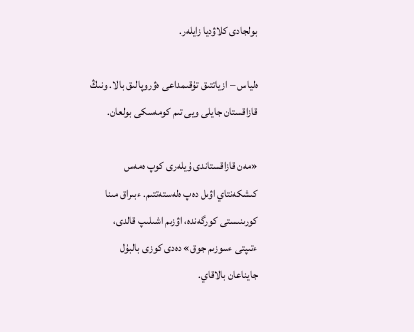بولجادى كلاۋديا زايلەر.

ەلياس – ازياتتىق تۇقىمداعى ەۋروپالىق بالا. ونىڭ قازاقستان جايلى ويى تىم كومەسكى بولعان.

«مەن قازاقستاندى ۇيلەرى كوپ ەمەس كىشكەنتاي اۋىل دەپ ەلەستەتتىم. ءبىراق مىنا كورىنىستى كورگەندە، اۋزىم اشىلىپ قالدى، ءتىپتى ءسوزىم جوق» دەدى كوزى بالبۇل جايناعان بالاقاي.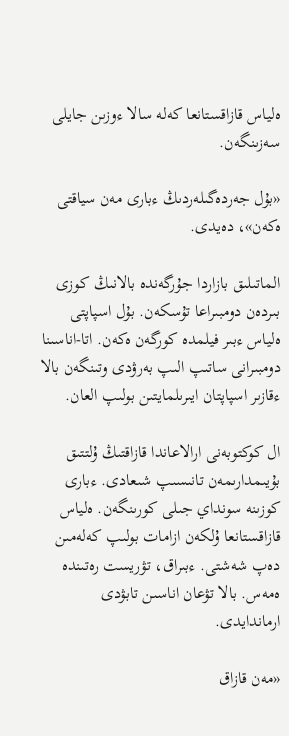ەلياس قازاقستانعا كەلە سالا ءوزىن جايلى سەزىنگەن.

«بۇل جەردەگىلەردىڭ ءبارى مەن سياقتى ەكەن»، دەيدى.

الماتىلىق بازاردا جۇرگەندە بالانىڭ كوزى بىردەن دومبىراعا تۇسكەن. بۇل اسپاپتى ەلياس ءبىر فيلمدە كورگەن ەكەن. اتا-اناسىنا دومبىرانى ساتىپ الىپ بەرۋدى وتىنگەن بالا ءقازىر اسپاپتان ايىرىلمايتىن بولىپ العان.

ال كوكتوبەنى ارالاعاندا قازاقتىڭ ۇلتتىق بۇيىمدارىمەن تانىسىپ شىعادى. ءبارى كوزىنە سونداي جىلى كورىنگەن. ەلياس قازاقستانعا ۇلكەن ازامات بولىپ كەلەمىن دەپ شەشتى. ءبىراق، تۋريست رەتىندە ەمەس. بالا تۋعان اناسىن تابۋدى ارماندايدى.

«مەن قازاق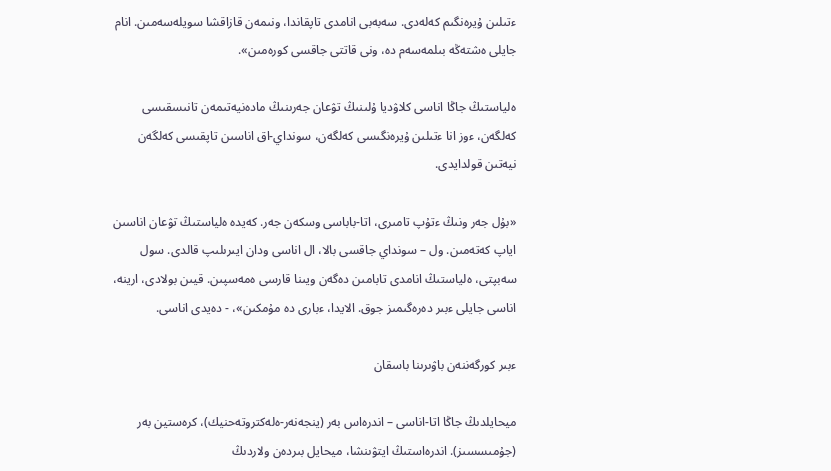ءتىلىن ۇيرەنگىم كەلەدى. سەبەبى انامدى تاپقاندا، ونىمەن قازاقشا سويلەسەمىن. انام جايلى ەشتەڭە بىلمەسەم دە، ونى قاتتى جاقسى كورەمىن».

ەلياستىڭ جاڭا اناسى كلاۋديا ۇلىنىڭ تۋعان جەرىنىڭ مادەنيەتىمەن تانىسقىسى كەلگەن، ءوز انا ءتىلىن ۇيرەنگىسى كەلگەن، سونداي-اق اناسىن تاپقىسى كەلگەن نيەتىن قولدايدى.

«بۇل جەر ونىڭ ءتۇپ تامىرى، اتا-باباسى وسكەن جەر. كەيدە ەلياستىڭ تۋعان اناسىن اياپ كەتەمىن. ول – سونداي جاقسى بالا، ال اناسى ودان ايىرىلىپ قالدى. سول سەبپتى، ەلياستىڭ انامدى تابامىن دەگەن ويىنا قارسى ەمەسپىن. قيىن بولادى، ارينە، اناسى جايلى ءبىر دەرەگىمىز جوق. الايدا، ءبارى دە مۇمكىن»، - دەيدى اناسى.

ءبىر كورگەننەن باۋىرىنا باسقان

ميحايلدىڭ جاڭا اتا-اناسى – اندرەاس بەر (ينجەنەر-ەلەكتروتەحنيك)، كرەستين بەر (جۇمىسسىز). اندرەاستىڭ ايتۋىنشا، ميحايل بىردەن ولاردىڭ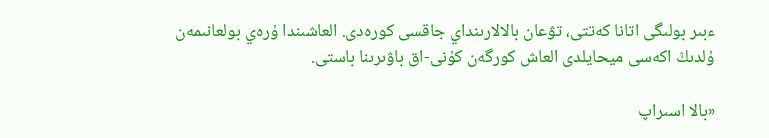ءبىر بولىگى اتانا كەتتى، تۋعان بالالارىنداي جاقسى كورەدى. العاشىندا ۇرەي بولعانىمەن ۇلدىڭ اكەسى ميحايلدى العاش كورگەن كۇنى-اق باۋىرىنا باستى.

«بالا اسىراپ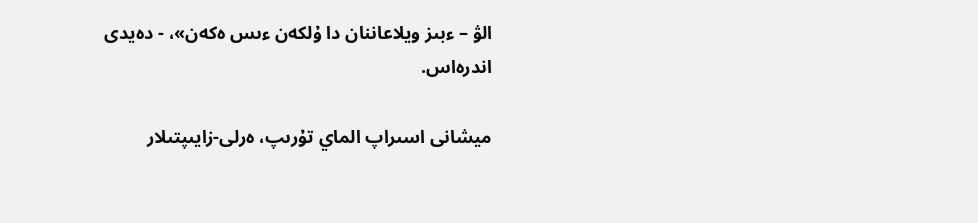الۋ – ءبىز ويلاعاننان دا ۇلكەن ءىس ەكەن»، - دەيدى اندرەاس.

ميشانى اسىراپ الماي تۇرىپ، ەرلى-زايىپتىلار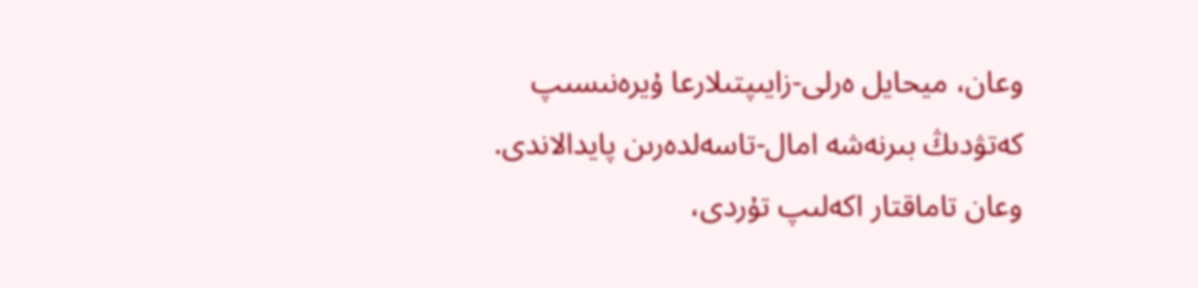وعان، ميحايل ەرلى-زايىپتىلارعا ۇيرەنىسىپ كەتۋدىڭ بىرنەشە امال-تاسەلدەرىن پايدالاندى. وعان تاماقتار اكەلىپ تۇردى،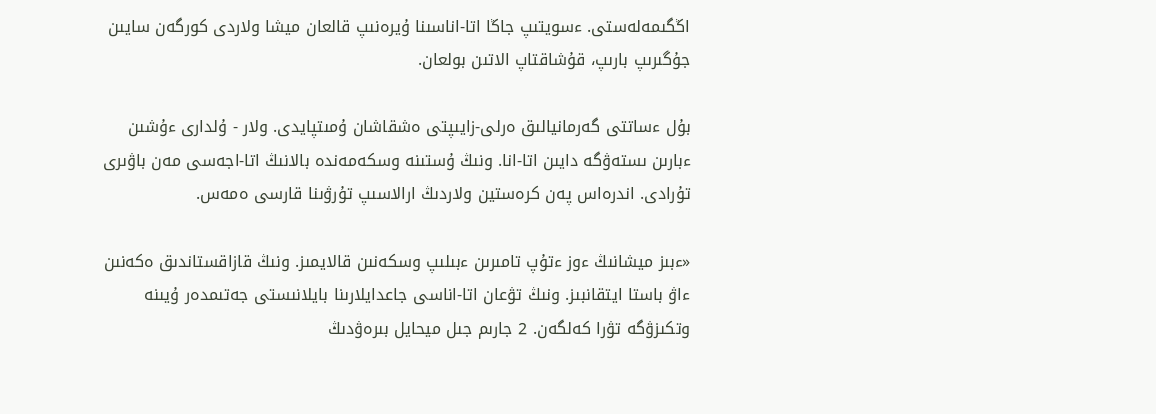اڭگىمەلەستى. ءسويتىپ جاڭا اتا-اناسىنا ۇيرەنىپ قالعان ميشا ولاردى كورگەن سايىن جۇگىرىپ بارىپ، قۇشاقتاپ الاتىن بولعان.

بۇل ءساتتى گەرمانيالىق ەرلى-زايىپتى ەشقاشان ۇمىتپايدى. ولار - ۇلدارى ءۇشىن ءبارىن ىستەۋگە دايىن اتا-انا. ونىڭ ۇستىنە وسكەمەندە بالانىڭ اتا-اجەسى مەن باۋىرى تۇرادى. اندرەاس پەن كرەستين ولاردىڭ ارالاسىپ تۇرۋىنا قارسى ەمەس.

«ءبىز ميشانىڭ ءوز ءتۇپ تامىرىن ءبىلىپ وسكەنىن قالايمىز. ونىڭ قازاقستاندىق ەكەنىن ءاۋ باستا ايتقانبىز. ونىڭ تۋعان اتا-اناسى جاعدايلارىنا بايلانىستى جەتىمدەر ۇيىنە وتكىزۋگە تۋرا كەلگەن. 2 جارىم جىل ميحايل بىرەۋدىڭ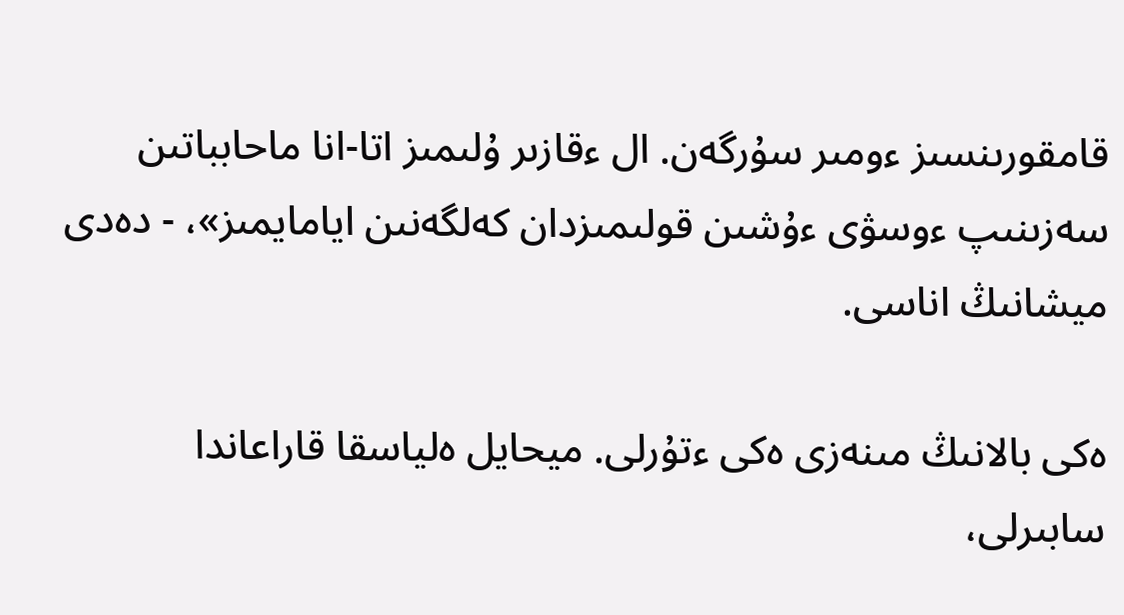قامقورىنسىز ءومىر سۇرگەن. ال ءقازىر ۇلىمىز اتا-انا ماحابباتىن سەزىنىپ ءوسۋى ءۇشىن قولىمىزدان كەلگەنىن ايامايمىز»، - دەدى ميشانىڭ اناسى.

ەكى بالانىڭ مىنەزى ەكى ءتۇرلى. ميحايل ەلياسقا قاراعاندا سابىرلى،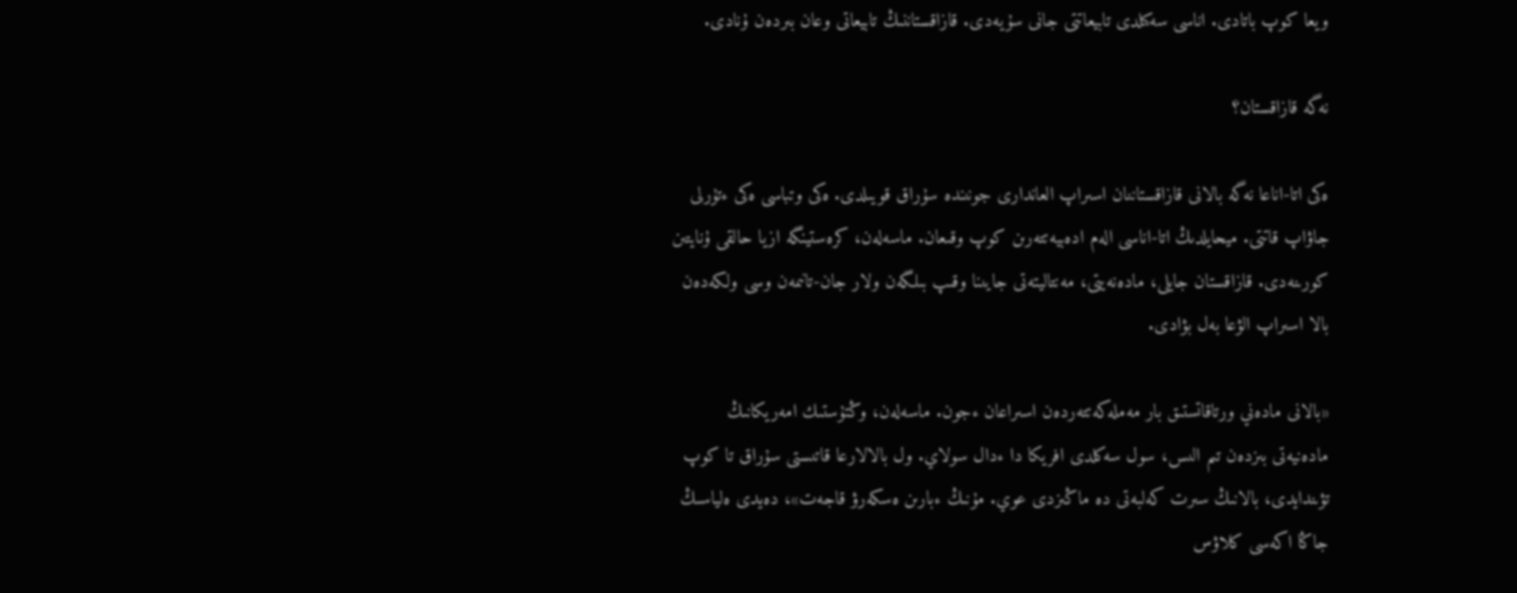ويعا كوپ باتادى. اناسى سەكىلدى تابيعاتتى جانى سۇيەدى. قازاقستاننىڭ تابيعاتى وعان بىردەن ۇنادى.

نەگە قازاقستان؟

ەكى اتا-اناعا نەگە بالانى قازاقستاننان اسىراپ العاندارى جونىندە سۇراق قويىلدى. ەكى وتباسى ەكى ءتۇرلى جاۋاپ قاتتى. ميحايلدىڭ اتا-اناسى الەم ادەبيەتتەرىن كوپ وقىعان. ماسەلەن، كرەستينگە ازيا حالقى ۇنايتىن كورىنەدى. قازاقستان جايلى، مادەنەيتى، مەنتاليتەتى جايىنا وقىپ بىلگەن ولار جان-تانىمەن وسى ولكەدەن بالا اسىراپ الۋعا بەل بۋادى.

«بالانى مادەني ورتاقاتستىق بار مەملەكەتتەردەن اسىراعان ءجون. ماسەلەن، وڭتۇستىك امەريكانىڭ مادەنيەتى بىزدەن تىم الىس، سول سەكلدى افريكا دا ءدال سولاي. ول بالالارعا قاتىستى سۇراق تا كوپ تۋىندايدى، بالانىڭ سىرت كەلبەتى دە ماڭىزدى عوي. مۇنىڭ ءبارىن ەسكەرۋ قاجەت»، دەيدى ەلياسىڭ جاڭا اكەسى كلاۋس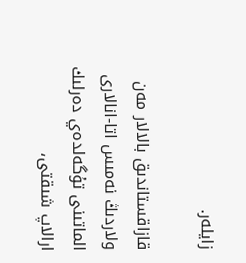زايلەر.

قازاقستاندىق بالالار مەن ولاردىڭ نەمىس اتا-انالارى الماتىنى تۇگەلدەي دەرلىك ارالاپ شىقتى،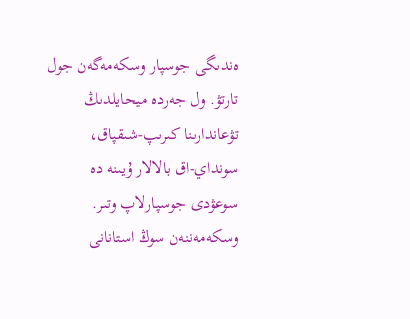ەندىگى جوسپار وسكەمەگەن جول تارتۋ. ول جەردە ميحايلدىڭ تۋعاندارىنا كىرىپ-شىقپاق، سونداي-اق بالالار ۇيىنە دە سوعۋدى جوسپارلاپ وتىر. وسكەمەننەن سوڭ استانانى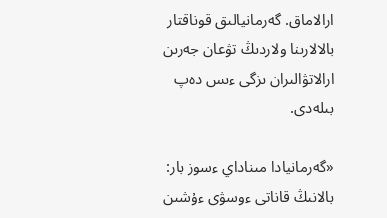ارالاماق. گەرمانيالىق قوناقتار بالالارىنا ولاردىڭ تۋعان جەرىن ارالاتۋالىران ىزگى ءىس دەپ بىلەدى.

«گەرمانيادا مىناداي ءسوز بار: بالانىڭ قاناتى ءوسۋى ءۇشىن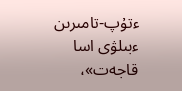ءتۇپ-تامىرىن ءبىلۋى اسا قاجەت»،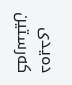دەيدى كەرستين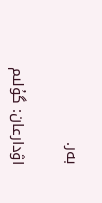بەر.

اۋدارعان: گۇلىم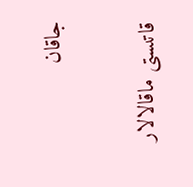جاقان

قاتىستى ماقالالار